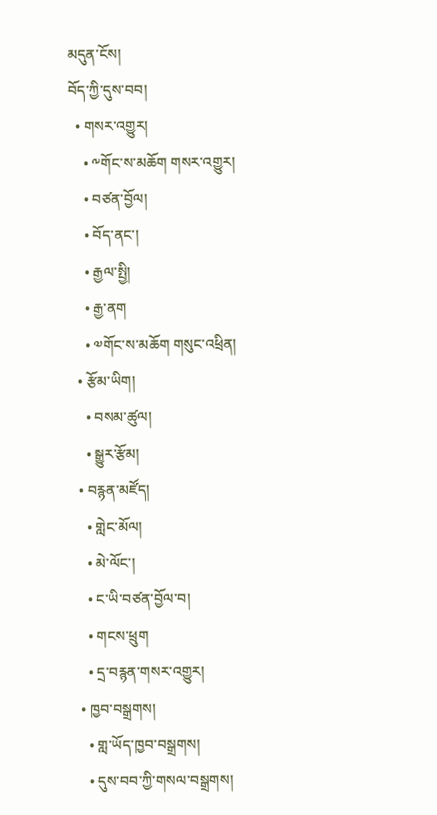མདུན་ངོས།
བོད་ཀྱི་དུས་བབ།
  • གསར་འགྱུར།
    • ༸གོང་ས་མཆོག གསར་འགྱུར།
    • བཙན་བྱོལ།
    • བོད་ནང་།
    • རྒྱལ་སྤྱི།
    • རྒྱ་ནག
    • ༧གོང་ས་མཆོག གསུང་འཕྲིན།
  • རྩོམ་ཡིག།
    • བསམ་ཚུལ།
    • སྒྱུར་རྩོམ།
  • བརྙན་མཛོད།
    • གླེང་མོལ།
    • མེ་ལོང་།
    • ང་ཡི་བཙན་བྱོལ་བ།
    • གངས་ཕྲུག
    • དྲ་བརྙན་གསར་འགྱུར།
  • ཁྱབ་བསྒྲགས།
    • གླ་ཡོད་ཁྱབ་བསྒྲགས།
    • དུས་བབ་ཀྱི་གསལ་བསྒྲགས།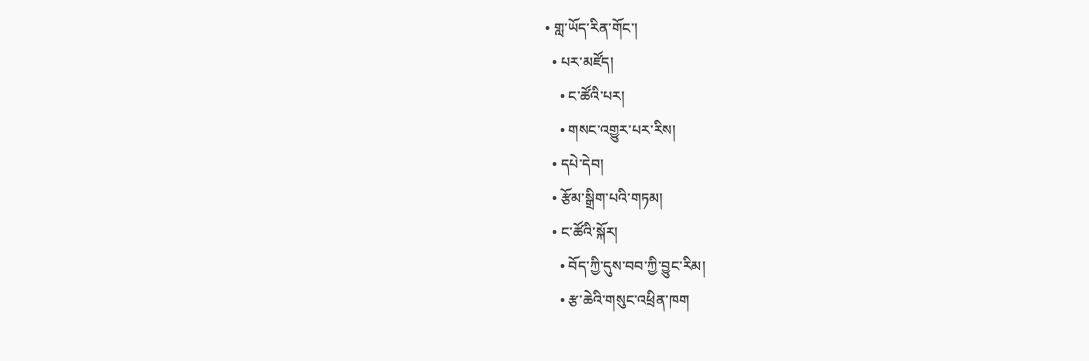• གླ་ཡོད་རིན་གོང་།
  • པར་མཛོད།
    • ང་ཚོའི་པར།
    • གསང་འགྱུར་པར་རིས།
  • དཔེ་དེབ།
  • རྩོམ་སྒྲིག་པའི་གཏམ།
  • ང་ཚོའི་སྐོར།
    • བོད་ཀྱི་དུས་བབ་ཀྱི་བྱུང་རིམ།
    • རྩ་ཆེའི་གསུང་འཕྲིན་ཁག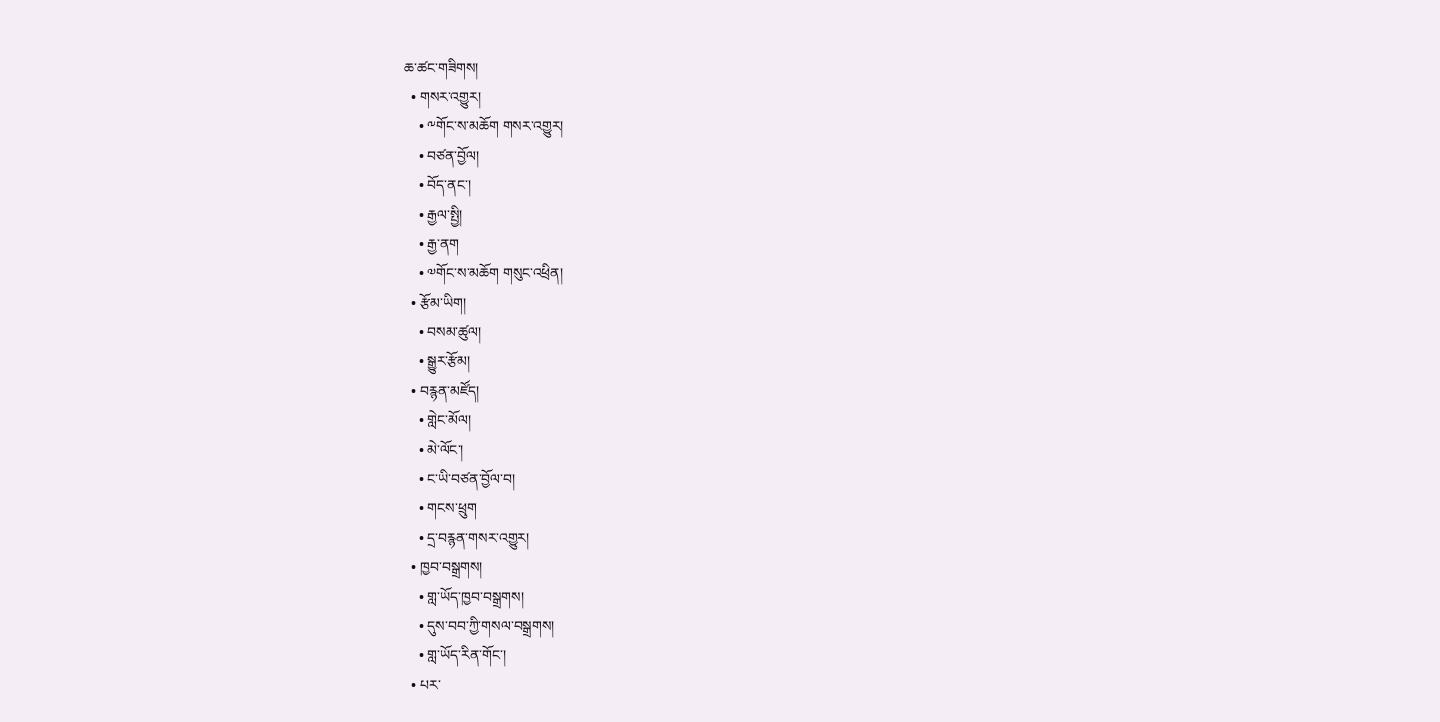ཆ་ཚང་གཟིགས།
  • གསར་འགྱུར།
    • ༸གོང་ས་མཆོག གསར་འགྱུར།
    • བཙན་བྱོལ།
    • བོད་ནང་།
    • རྒྱལ་སྤྱི།
    • རྒྱ་ནག
    • ༧གོང་ས་མཆོག གསུང་འཕྲིན།
  • རྩོམ་ཡིག།
    • བསམ་ཚུལ།
    • སྒྱུར་རྩོམ།
  • བརྙན་མཛོད།
    • གླེང་མོལ།
    • མེ་ལོང་།
    • ང་ཡི་བཙན་བྱོལ་བ།
    • གངས་ཕྲུག
    • དྲ་བརྙན་གསར་འགྱུར།
  • ཁྱབ་བསྒྲགས།
    • གླ་ཡོད་ཁྱབ་བསྒྲགས།
    • དུས་བབ་ཀྱི་གསལ་བསྒྲགས།
    • གླ་ཡོད་རིན་གོང་།
  • པར་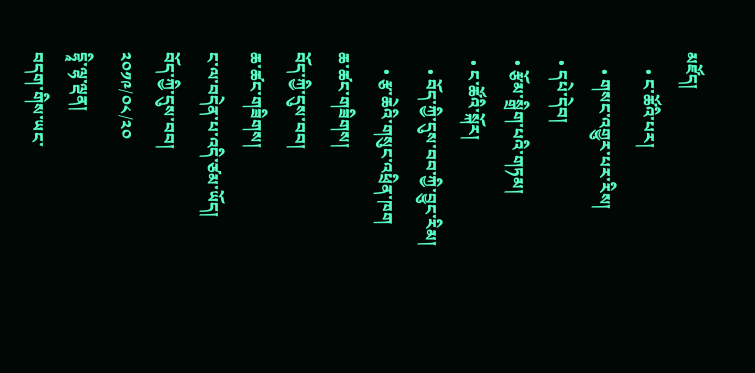མཛོད།
    • ང་ཚོའི་པར།
    • གསང་འགྱུར་པར་རིས།
  • དཔེ་དེབ།
  • རྩོམ་སྒྲིག་པའི་གཏམ།
  • ང་ཚོའི་སྐོར།
    • བོད་ཀྱི་དུས་བབ་ཀྱི་བྱུང་རིམ།
    • རྩ་ཆེའི་གསུང་འཕྲིན་ཁག
ཆ་ཚང་གཟིགས།
བོད་ཀྱི་དུས་བབ།
ཆ་ཚང་གཟིགས།
ང་ལ་བདེན་པ་འདི་ཙམ་ཡོད།
བོད་ཀྱི་དུས་བབ།
༢༠༡༩/༠༨/༢༠
དྷཱི་ལྷ་ལྡན།
བདག་གིས་ཡང་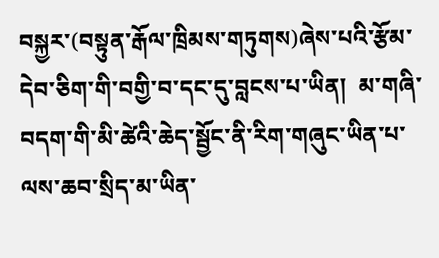བསྐྱར་(བསྟུན་རྒོལ་ཁྲིམས་གཏུགས)ཞེས་པའི་རྩོམ་དེབ་ཅིག་གི་བགྱི་བ་དང་དུ་བླངས་པ་ཡིན།  མ་གཞི་བདག་གི་མི་ཚེའི་ཆེད་སྦྱོང་ནི་རིག་གཞུང་ཡིན་པ་ལས་ཆབ་སྲིད་མ་ཡིན་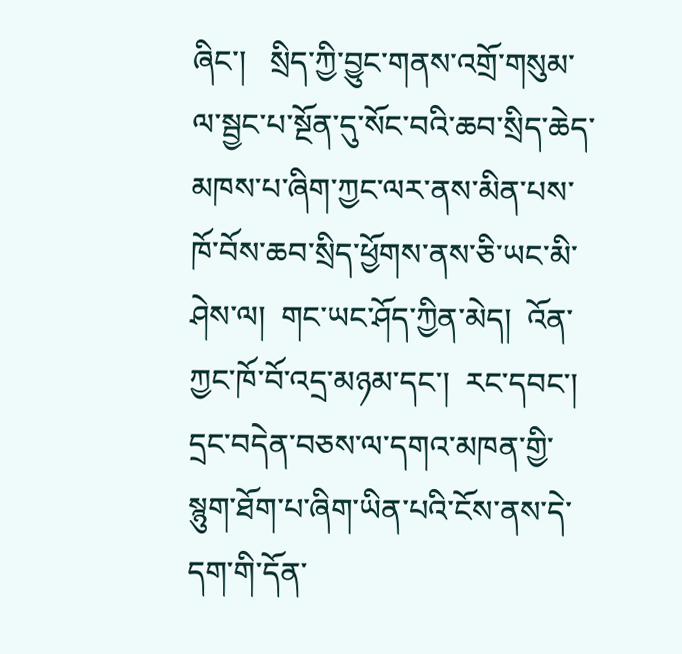ཞིང་།   སྲིད་ཀྱི་བྱུང་གནས་འགྲོ་གསུམ་ལ་སྦྱང་པ་སྔོན་དུ་སོང་བའི་ཆབ་སྲིད་ཆེད་མཁས་པ་ཞིག་ཀྱང་ལར་ནས་མིན་པས་ཁོ་བོས་ཆབ་སྲིད་ཕྱོགས་ནས་ཅི་ཡང་མི་ཤེས་ལ།  གང་ཡང་ཤོད་ཀྱིན་མེད།  འོན་ཀྱང་ཁོ་བོ་འདྲ་མཉམ་དང་།  རང་དབང་།   དྲང་བདེན་བཅས་ལ་དགའ་མཁན་གྱི་སྙུག་ཐོག་པ་ཞིག་ཡིན་པའི་ངོས་ནས་དེ་དག་གི་དོན་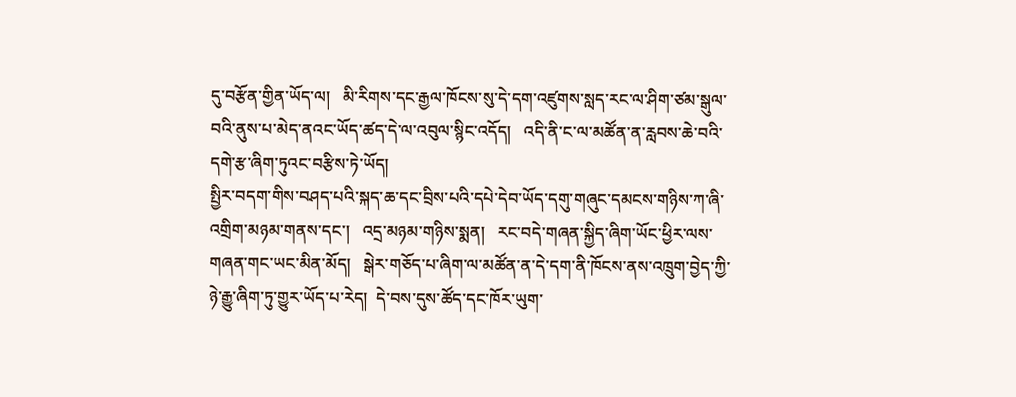དུ་བརྩོན་གྱིན་ཡོད་ལ།   མི་རིགས་དང་རྒྱལ་ཁོངས་སུ་དེ་དག་འཛུགས་སླད་རང་ལ་ཤིག་ཙམ་སྒུལ་བའི་ནུས་པ་མེད་ནའང་ཡོད་ཚད་དེ་ལ་འབུལ་སྙིང་འདོད།   འདི་ནི་ང་ལ་མཚོན་ན་རླབས་ཆེ་བའི་དགེ་རྩ་ཞིག་ཏུའང་བརྩིས་ཏེ་ཡོད།
སྤྱིར་བདག་གིས་བཤད་པའི་སྐད་ཆ་དང་བྲིས་པའི་དཔེ་དེབ་ཡོད་དགུ་གཞུང་དམངས་གཉིས་ཀ་ཞི་འགྲིག་མཉམ་གནས་དང་།   འདྲ་མཉམ་གཉིས་སྨན།   རང་བདེ་གཞན་སྐྱིད་ཞིག་ཡོང་ཕྱིར་ལས་གཞན་གང་ཡང་མིན་མོད།   སྒེར་གཅོད་པ་ཞིག་ལ་མཚོན་ན་དེ་དག་ནི་ཁོངས་ནས་འཁྲུག་བྱེད་ཀྱི་ཉེ་རྒྱུ་ཞིག་ཏུ་གྱུར་ཡོད་པ་རེད།  དེ་བས་དུས་ཚོད་དང་ཁོར་ཡུག་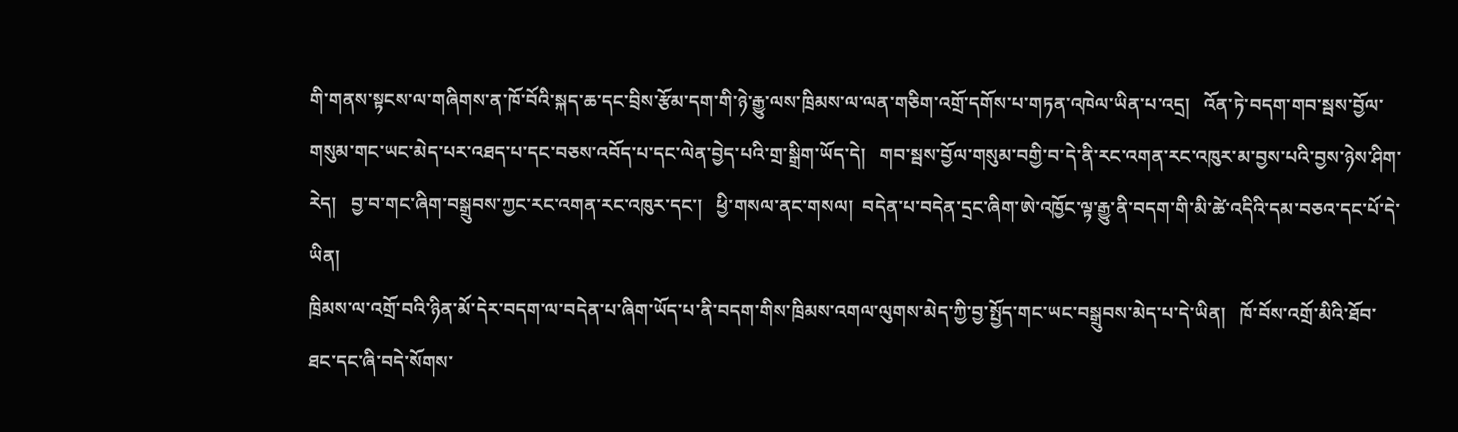གི་གནས་སྟངས་ལ་གཞིགས་ན་ཁོ་བོའི་སྐད་ཆ་དང་བྲིས་རྩོམ་དག་གི་ཉེ་རྒྱུ་ལས་ཁྲིམས་ལ་ལན་གཅིག་འགྲོ་དགོས་པ་གཏན་འཁེལ་ཡིན་པ་འདྲ།   འོན་ཏེ་བདག་གབ་སྦས་བྱོལ་གསུམ་གང་ཡང་མེད་པར་འཐད་པ་དང་བཅས་འབོད་པ་དང་ལེན་བྱེད་པའི་གྲ་སྒྲིག་ཡོད་དེ།   གབ་སྦས་བྱོལ་གསུམ་བགྱི་བ་དེ་ནི་རང་འགན་རང་འཁུར་མ་བྱས་པའི་བྱས་ཉེས་ཤིག་རེད།   བྱ་བ་གང་ཞིག་བསྒྲུབས་ཀྱང་རང་འགན་རང་འཁུར་དང་།   ཕྱི་གསལ་ནང་གསལ།  བདེན་པ་བདེན་དྲང་ཞིག་ཨེ་འཁྱོང་ལྟ་རྒྱུ་ནི་བདག་གི་མི་ཚེ་འདིའི་དམ་བཅའ་དང་པོ་དེ་ཡིན།
ཁྲིམས་ལ་འགྲོ་བའི་ཉིན་མོ་དེར་བདག་ལ་བདེན་པ་ཞིག་ཡོད་པ་ནི་བདག་གིས་ཁྲིམས་འགལ་ལུགས་མེད་ཀྱི་བྱ་སྤྱོད་གང་ཡང་བསྒྲུབས་མེད་པ་དེ་ཡིན།   ཁོ་བོས་འགྲོ་མིའི་ཐོབ་ཐང་དང་ཞི་བདེ་སོགས་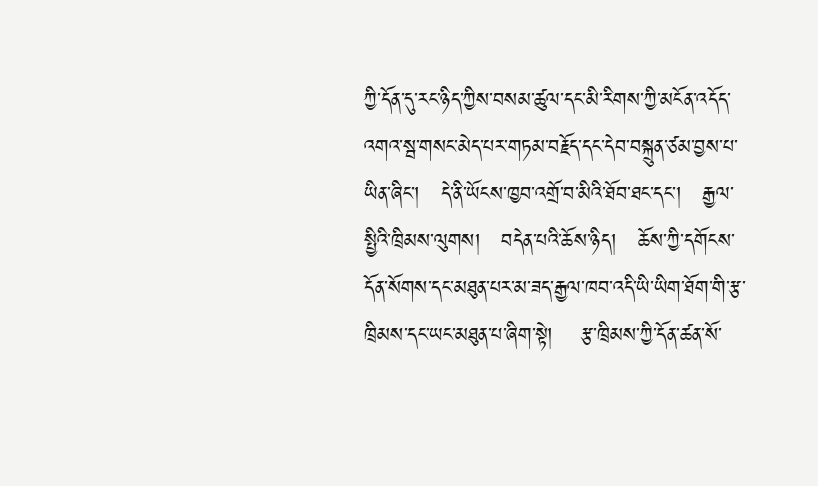ཀྱི་དོན་དུ་རང་ཉིད་ཀྱིས་བསམ་ཚུལ་དང་མི་རིགས་ཀྱི་མངོན་འདོད་འགའ་སྦ་གསང་མེད་པར་གཏམ་བརྗོད་དང་དེབ་བསྐྲུན་ཙམ་བྱས་པ་ཡིན་ཞིང་།   དེ་ནི་ཡོངས་ཁྱབ་འགྲོ་བ་མིའི་ཐོབ་ཐང་དང་།   རྒྱལ་སྤྱིའི་ཁྲིམས་ལུགས།   བདེན་པའི་ཆོས་ཉིད།   ཆོས་ཀྱི་དགོངས་དོན་སོགས་དང་མཐུན་པར་མ་ཟད་རྒྱལ་ཁབ་འདི་ཡི་ཡིག་ཐོག་གི་རྩ་ཁྲིམས་དང་ཡང་མཐུན་པ་ཞིག་སྟེ།    རྩ་ཁྲིམས་ཀྱི་དོན་ཚན་སོ་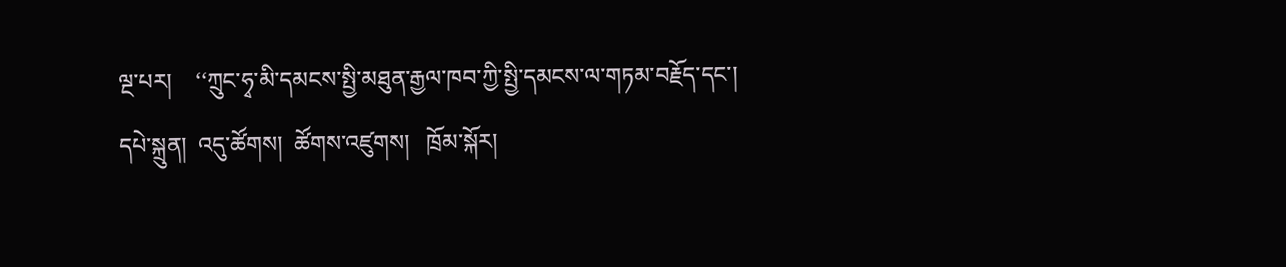ལྔ་པར།    ‘‘ཀྲུང་ཧྭ་མི་དམངས་སྤྱི་མཐུན་རྒྱལ་ཁབ་ཀྱི་སྤྱི་དམངས་ལ་གཏམ་བརྗོད་དང་།  དཔེ་སྐྲུན།  འདུ་ཚོགས།  ཚོགས་འཛུགས།   ཁྲོམ་སྐོར།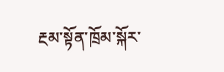རྔམ་སྟོན་ཁྲོམ་སྐོར་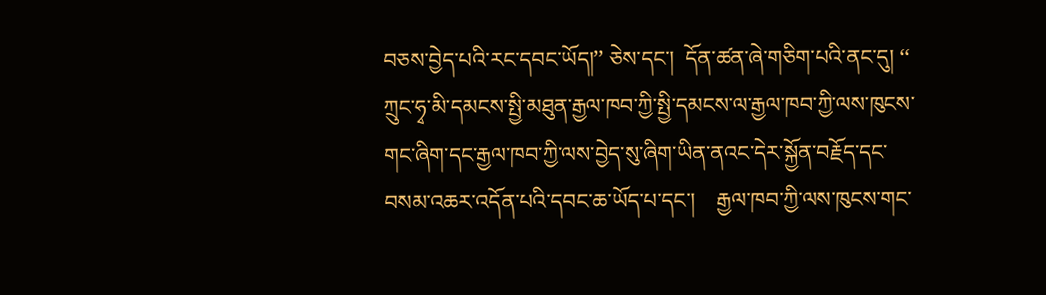བཅས་བྱེད་པའི་རང་དབང་ཡོད།’’ ཅེས་དང་།  དོན་ཚན་ཞེ་གཅིག་པའི་ནང་དུ། ‘‘ ཀྲུང་ཧྭ་མི་དམངས་སྤྱི་མཐུན་རྒྱལ་ཁབ་ཀྱི་སྤྱི་དམངས་ལ་རྒྱལ་ཁབ་ཀྱི་ལས་ཁུངས་གང་ཞིག་དང་རྒྱལ་ཁབ་ཀྱི་ལས་བྱེད་སུ་ཞིག་ཡིན་ནའང་དེར་སྐྱོན་བརྗོད་དང་བསམ་འཆར་འདོན་པའི་དབང་ཆ་ཡོད་པ་དང་།    རྒྱལ་ཁབ་ཀྱི་ལས་ཁུངས་གང་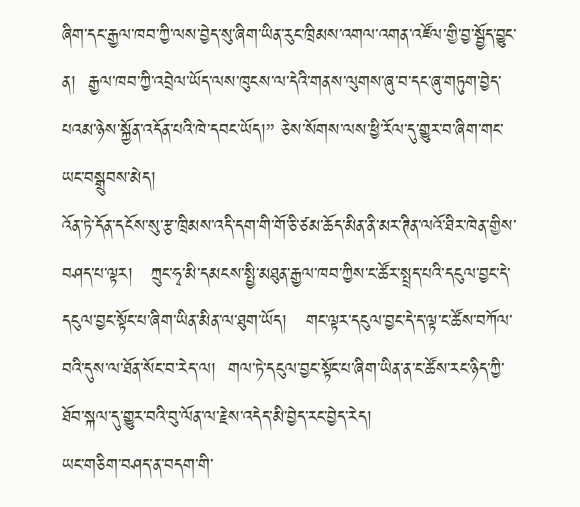ཞིག་དང་རྒྱལ་ཁབ་ཀྱི་ལས་བྱེད་སུ་ཞིག་ཡིན་རུང་ཁྲིམས་འགལ་འགན་འཛོལ་གྱི་བྱ་སྦྱོད་བྱུང་ན།  རྒྱལ་ཁབ་ཀྱི་འབྲེལ་ཡོད་ལས་ཁུངས་ལ་དེའི་གནས་ལུགས་ཞུ་བ་དང་ཞུ་གཏུག་བྱེད་པའམ་ཉེས་སྐྱོན་འདོན་པའི་ཁེ་དབང་ཡོད།’’ ཅེས་སོགས་ལས་ཕྱི་རོལ་དུ་གྱུར་བ་ཞིག་གང་ཡང་བསྒྲུབས་མེད།
འོན་ཏེ་དོན་དངོས་སུ་རྩ་ཁྲིམས་འདི་དག་གི་གོ་ཅི་ཙམ་ཆོད་མིན་ནི་མར་ཊིན་ལའོ་ཐིར་ཁེན་གྱིས་བཤད་པ་ལྟར།   ཀྲུང་ཧྭ་མི་དམངས་སྤྱི་མཐུན་རྒྱལ་ཁབ་ཀྱིས་ང་ཚོར་སྤྲད་པའི་དངུལ་བྱང་དེ་དངུལ་བྱང་སྟོང་པ་ཞིག་ཡིན་མིན་ལ་ཐུག་ཡོད།   གང་ལྟར་དངུལ་བྱང་དེ་ད་ལྟ་ང་ཚོས་བཀོལ་བའི་དུས་ལ་ཐོན་སོང་བ་རེད་ལ།  གལ་ཏེ་དངུལ་བྱང་སྟོང་པ་ཞིག་ཡིན་ན་ང་ཚོས་རང་ཉིད་ཀྱི་ཐོབ་སྐལ་དུ་གྱུར་བའི་བུ་ལོན་ལ་རྗེས་འདེད་མི་བྱེད་རང་བྱེད་རེད།
ཡང་གཅིག་བཤད་ན་བདག་གི་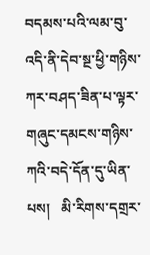བདམས་པའི་ལམ་བུ་འདི་ནི་དེབ་སྔ་ཕྱི་གཉིས་ཀར་བཤད་ཟིན་པ་ལྟར་གཞུང་དམངས་གཉིས་ཀའི་བདེ་དོན་དུ་ཡིན་པས།   མི་རིགས་དགྲར་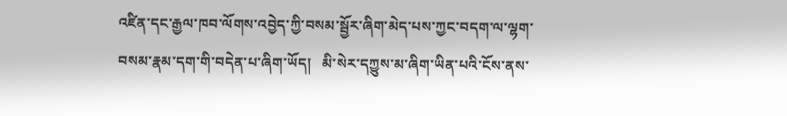འཛིན་དང་རྒྱལ་ཁབ་ལོགས་འབྱེད་ཀྱི་བསམ་སྦྱོར་ཞིག་མེད་པས་ཀྱང་བདག་ལ་ལྷག་བསམ་རྣམ་དག་གི་བདེན་པ་ཞིག་ཡོད།   མི་སེར་དཀྱུས་མ་ཞིག་ཡིན་པའི་ངོས་ནས་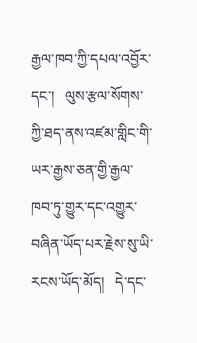རྒྱལ་ཁབ་ཀྱི་དཔལ་འབྱོར་དང་།   ལུས་རྩལ་སོགས་ཀྱི་ཐད་ནས་འཛམ་གླིང་གི་ཡར་རྒྱས་ཅན་གྱི་རྒྱལ་ཁབ་ཏུ་གྱུར་དང་འགྱུར་བཞིན་ཡོད་པར་རྗེས་སུ་ཡི་རངས་ཡོད་མོད།   དེ་དང་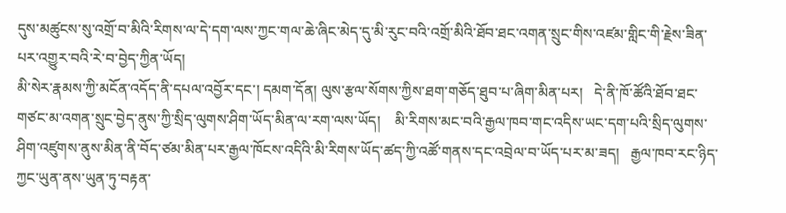དུས་མཚུངས་སུ་འགྲོ་བ་མིའི་རིགས་ལ་དེ་དག་ལས་ཀྱང་གལ་ཆེ་ཞིང་མེད་དུ་མི་རུང་བའི་འགྲོ་མིའི་ཐོབ་ཐང་འགན་སྲུང་གིས་འཛམ་གླིང་གི་རྗེས་ཟིན་པར་འགྱུར་བའི་རེ་བ་བྱེད་ཀྱིན་ཡོད།
མི་སེར་རྣམས་ཀྱི་མངོན་འདོད་ནི་དཔལ་འབྱོར་དང་། དམག་དོན། ལུས་རྩལ་སོགས་ཀྱིས་ཐག་གཅོད་ཐུབ་པ་ཞིག་མིན་པར།   དེ་ནི་ཁོ་ཚོའི་ཐོབ་ཐང་གཙང་མ་འགན་སྲུང་བྱེད་ནུས་ཀྱི་སྲིད་ལུགས་ཤིག་ཡོད་མིན་ལ་རག་ལས་ཡོད།    མི་རིགས་མང་བའི་རྒྱལ་ཁབ་གང་འདིས་ཡང་དག་པའི་སྲིད་ལུགས་ཤིག་འཛུགས་ནུས་མིན་ནི་བོད་ཙམ་མིན་པར་རྒྱལ་ཁོངས་འདིའི་མི་རིགས་ཡོད་ཚད་ཀྱི་འཚོ་གནས་དང་འབྲེལ་བ་ཡོད་པར་མ་ཟད།   རྒྱལ་ཁབ་རང་ཉིད་ཀྱང་ཡུན་ནས་ཡུན་ཏུ་བརྟན་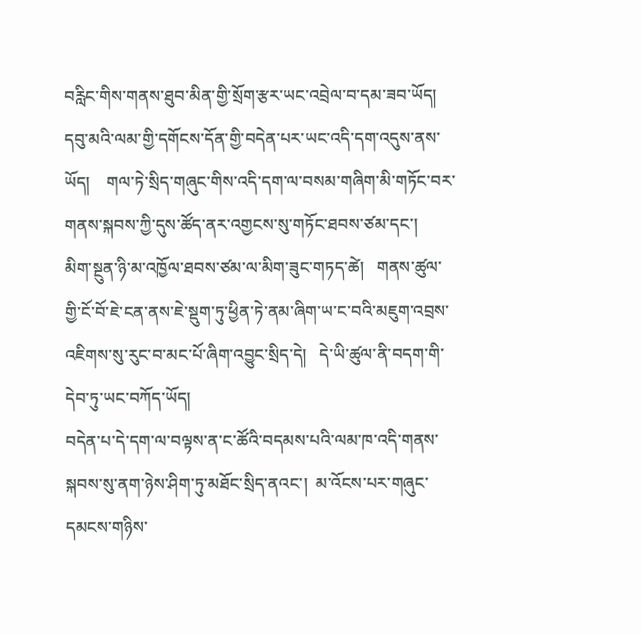བརླིང་གིས་གནས་ཐུབ་མིན་གྱི་སྲོག་རྩར་ཡང་འབྲེལ་བ་དམ་ཟབ་ཡོད།   དབུ་མའི་ལམ་གྱི་དགོངས་དོན་གྱི་བདེན་པར་ཡང་འདི་དག་འདུས་ནས་ཡོད།    གལ་ཏེ་སྲིད་གཞུང་གིས་འདི་དག་ལ་བསམ་གཞིག་མི་གཏོང་བར་གནས་སྐབས་ཀྱི་དུས་ཚོད་ནར་འགྱངས་སུ་གཏོང་ཐབས་ཙམ་དང་།   མིག་སྔུན་ཉི་མ་འཁྱོལ་ཐབས་ཙམ་ལ་མིག་ཟུང་གཏད་ཚེ།   གནས་ཚུལ་གྱི་ངོ་བོ་ཇེ་ངན་ནས་ཇེ་སྡུག་ཏུ་ཕྱིན་ཏེ་ནམ་ཞིག་ཡ་ང་བའི་མཇུག་འབྲས་འཇིགས་སུ་རུང་བ་མང་པོ་ཞིག་འབྱུང་སྲིད་དེ།   དེ་ཡི་ཚུལ་ནི་བདག་གི་དེབ་ཏུ་ཡང་བཀོད་ཡོད།
བདེན་པ་དེ་དག་ལ་བལྟས་ན་ང་ཚོའི་བདམས་པའི་ལམ་ཁ་འདི་གནས་སྐབས་སུ་ནག་ཉེས་ཤིག་ཏུ་མཐོང་སྲིད་ནའང་།  མ་འོངས་པར་གཞུང་དམངས་གཉིས་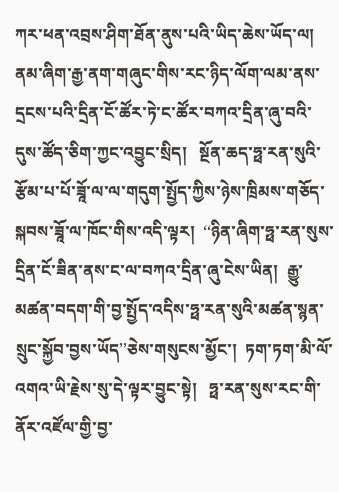ཀར་ཕན་འབྲས་ཤིག་ཐོན་ནུས་པའི་ཡིད་ཆེས་ཡོད་ལ།   ནམ་ཞིག་རྒྱ་ནག་གཞུང་གིས་རང་ཉིད་ལོག་ལམ་ནས་དྲངས་པའི་དྲིན་ངོ་ཚོར་ཏེ་ང་ཚོར་བཀའ་དྲིན་ཞུ་བའི་དུས་ཚོད་ཅིག་ཀྱང་འབྱུང་སྲིད།   སྔོན་ཆད་ཧྥ་རན་སུའི་རྩོམ་པ་པོ་ཟཱོ་ལ་ལ་གདུག་སྤྱོད་ཀྱིས་ཉེས་ཁྲིམས་གཅོད་སྐབས་ཟཱོ་ལ་ཁོང་གིས་འདི་ལྟར།  ‘‘ཉིན་ཞིག་ཧྥ་རན་སུས་དྲིན་ངོ་ཟིན་ནས་ང་ལ་བཀའ་དྲིན་ཞུ་ངེས་ཡིན།  རྒྱུ་མཚན་བདག་གི་བྱ་སྤྱོད་འདིས་ཧྥ་རན་སུའི་མཚན་སྙན་སྲུང་སྐྱོབ་བྱས་ཡོད’’ཅེས་གསུངས་མྱོང་།  ཏག་ཏག་མི་ལོ་འགའ་ཡི་རྗེས་སུ་དེ་ལྟར་བྱུང་སྟེ།   ཧྥ་རན་སུས་རང་གི་ནོར་འཛོལ་གྱི་བྱ་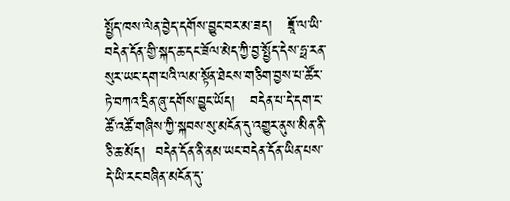སྤྱོད་ཁས་ལེན་བྱེད་དགོས་བྱུང་བར་མ་ཟད།   ཟཱོ་ལ་ཡི་བདེན་དོན་གྱི་སྐད་ཆ་དང་ཟོལ་མེད་ཀྱི་བྱ་སྤྱོད་དེས་ཧྥ་རན་སུར་ཡང་དག་པའི་ལམ་སྟོན་ཐེངས་གཅིག་བྱས་པ་ཚོར་ཏེ་བཀའ་དྲིན་ཞུ་དགོས་བྱུང་ཡོད།   བདེན་པ་དེ་དག་ང་ཚོ་འཚོ་གཞིས་ཀྱི་སྐབས་སུ་མངོན་དུ་འགྱུར་ནུས་མིན་ནི་ཅི་ཆ་མོད།  བདེན་དོན་ནི་ནམ་ཡང་བདེན་དོན་ཡིན་པས་དེ་ཡི་རང་བཞིན་མངོན་དུ་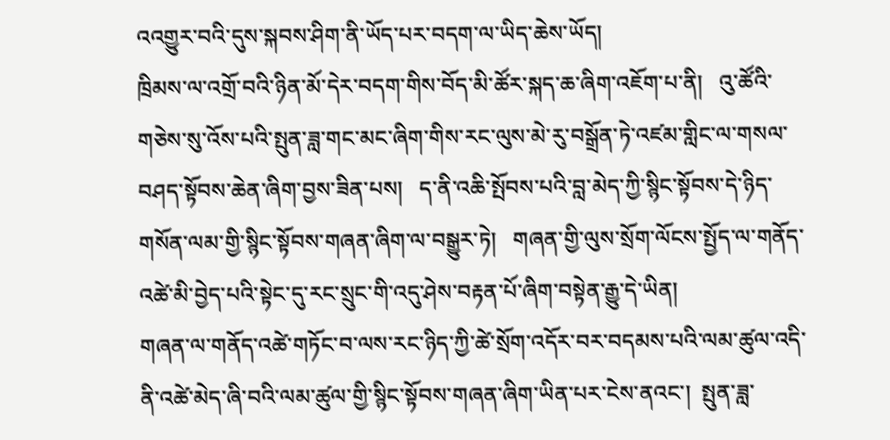འའགྱུར་བའི་དུས་སྐབས་ཤིག་ནི་ཡོད་པར་བདག་ལ་ཡིད་ཆེས་ཡོད།
ཁྲིམས་ལ་འགྲོ་བའི་ཉིན་མོ་དེར་བདག་གིས་བོད་མི་ཚོར་སྐད་ཆ་ཞིག་འཇོག་པ་ནི།   འུ་ཚོའི་གཅེས་སུ་འོས་པའི་སྤུན་ཟླ་གང་མང་ཞིག་གིས་རང་ལུས་མེ་རུ་བསྒྲོན་ཏེ་འཛམ་གླིང་ལ་གསལ་བཤད་སྟོབས་ཆེན་ཞིག་བྱས་ཟིན་པས།   ད་ནི་འཆི་སྤོབས་པའི་བླ་མེད་ཀྱི་སྙིང་སྟོབས་དེ་ཉིད་གསོན་ལམ་གྱི་སྙིང་སྟོབས་གཞན་ཞིག་ལ་བསྒྱུར་ཏེ།   གཞན་གྱི་ལུས་སྲོག་ལོངས་སྤྱོད་ལ་གནོད་འཚེ་མི་བྱེད་པའི་སྟེང་དུ་རང་སྲུང་གི་འདུ་ཤེས་བརྟན་པོ་ཞིག་བསྟེན་རྒྱུ་དེ་ཡིན།
གཞན་ལ་གནོད་འཚེ་གཏོང་བ་ལས་རང་ཉིད་ཀྱི་ཚེ་སྲོག་འདོར་བར་བདམས་པའི་ལམ་ཚུལ་འདི་ནི་འཚེ་མེད་ཞི་བའི་ལམ་ཚུལ་གྱི་སྙིང་སྟོབས་གཞན་ཞིག་ཡིན་པར་ངེས་ནའང་།  སྤུན་ཟླ་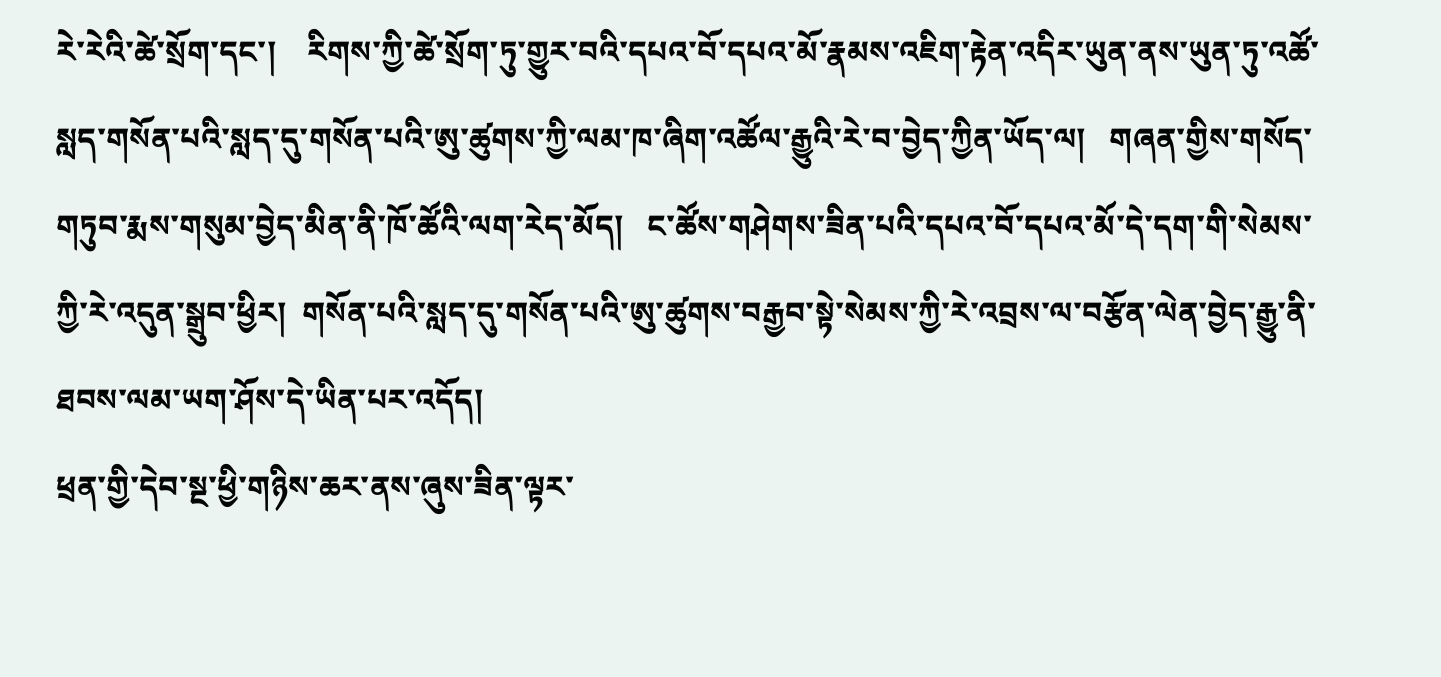རེ་རེའི་ཚེ་སྲོག་དང་།    རིགས་ཀྱི་ཚེ་སྲོག་ཏུ་གྱུར་བའི་དཔའ་བོ་དཔའ་མོ་རྣམས་འཇིག་རྟེན་འདིར་ཡུན་ནས་ཡུན་ཏུ་འཚོ་སླད་གསོན་པའི་སླད་དུ་གསོན་པའི་ཨུ་ཚུགས་ཀྱི་ལམ་ཁ་ཞིག་འཚོལ་རྒྱུའི་རེ་བ་བྱེད་ཀྱིན་ཡོད་ལ།   གཞན་གྱིས་གསོད་གཏུབ་རྨས་གསུམ་བྱེད་མིན་ནི་ཁོ་ཚོའི་ལག་རེད་མོད།   ང་ཚོས་གཤེགས་ཟིན་པའི་དཔའ་བོ་དཔའ་མོ་དེ་དག་གི་སེམས་ཀྱི་རེ་འདུན་སྒྲུབ་ཕྱིར།  གསོན་པའི་སླད་དུ་གསོན་པའི་ཨུ་ཚུགས་བརྒྱབ་སྟེ་སེམས་ཀྱི་རེ་འབྲས་ལ་བརྩོན་ལེན་བྱེད་རྒྱུ་ནི་ཐབས་ལམ་ཡག་ཤོས་དེ་ཡིན་པར་འདོད།
ཕྲན་གྱི་དེབ་སྔ་ཕྱི་གཉིས་ཆར་ནས་ཞུས་ཟིན་ལྟར་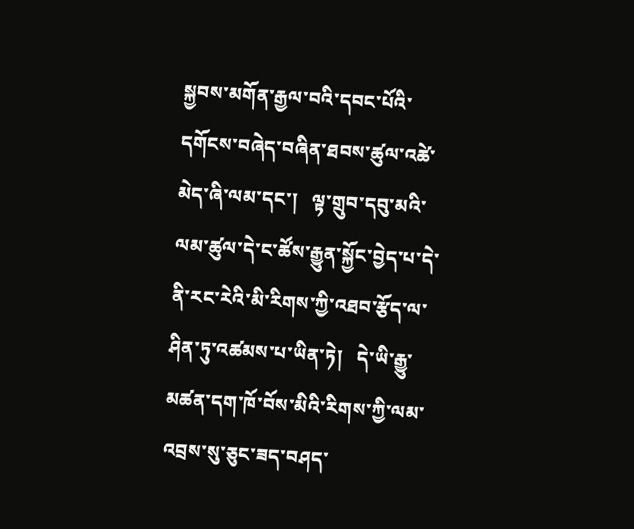སྐྱབས་མགོན་རྒྱལ་བའི་དབང་པོའི་དགོངས་བཞེད་བཞིན་ཐབས་ཚུལ་འཚེ་མེད་ཞི་ལམ་དང་།   ལྟ་གྲུབ་དབུ་མའི་ལམ་ཚུལ་དེ་ང་ཚོས་རྒྱུན་སྐྱོང་བྱེད་པ་དེ་ནི་རང་རེའི་མི་རིགས་ཀྱི་འཐབ་རྩོད་ལ་ཤིན་ཏུ་འཚམས་པ་ཡིན་ཏེ།   དེ་ཡི་རྒྱུ་མཚན་དག་ཁོ་བོས་མིའི་རིགས་ཀྱི་ལམ་འབྲས་སུ་ཅུང་ཟད་བཤད་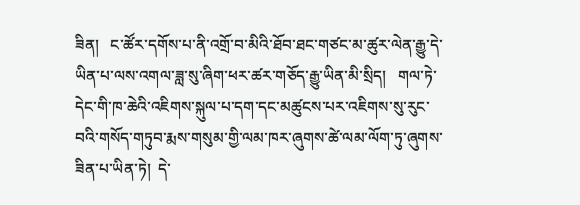ཟིན།   ང་ཚོར་དགོས་པ་ནི་འགྲོ་བ་མིའི་ཐོབ་ཐང་གཙང་མ་ཚུར་ལེན་རྒྱུ་དེ་ཡིན་པ་ལས་འགལ་ཟླ་སུ་ཞིག་ཕར་ཚར་གཅོད་རྒྱུ་ཡིན་མི་སྲིད།   གལ་ཏེ་དེང་གི་ཁ་ཆེའི་འཇིགས་སྐུལ་པ་དག་དང་མཚུངས་པར་འཇིགས་སུ་རུང་བའི་གསོད་གཏུབ་རྨས་གསུམ་གྱི་ལམ་ཁར་ཞུགས་ཚེ་ལམ་ལོག་ཏུ་ཞུགས་ཟིན་པ་ཡིན་ཏེ།  དེ་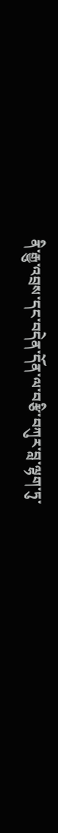ནི་རྒྱུ་འབྲས་དང་བདེན་དོན་ལ་བརྩི་བཀུར་བླ་ལྷག་ཏུ་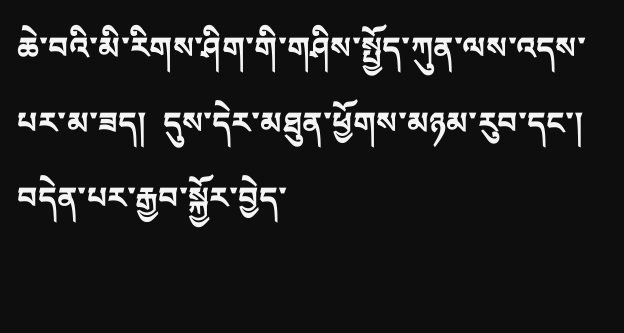ཆེ་བའི་མི་རིགས་ཤིག་གི་གཤིས་སྤྱོད་ཀུན་ལས་འདས་པར་མ་ཟད།  དུས་དེར་མཐུན་ཕྱོགས་མཉམ་རུབ་དང་།  བདེན་པར་རྒྱབ་སྐྱོར་བྱེད་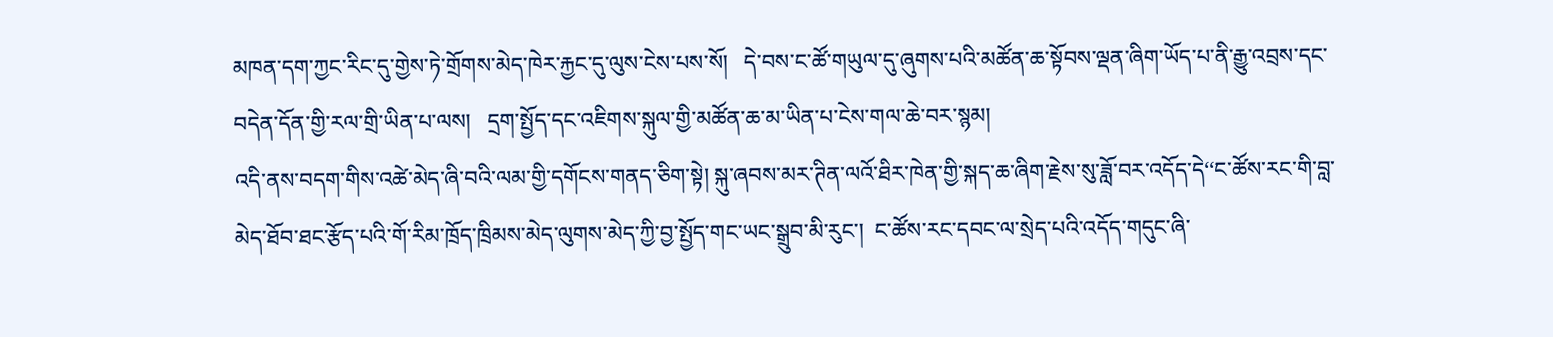མཁན་དག་ཀྱང་རིང་དུ་གྱེས་ཏེ་གྲོགས་མེད་ཁེར་རྐྱང་དུ་ལུས་ངེས་པས་སོ།   དེ་བས་ང་ཚོ་གཡུལ་དུ་ཞུགས་པའི་མཚོན་ཆ་སྟོབས་ལྡན་ཞིག་ཡོད་པ་ནི་རྒྱུ་འབྲས་དང་བདེན་དོན་གྱི་རལ་གྲི་ཡིན་པ་ལས།   དྲག་སྤྱོད་དང་འཇིགས་སྐུལ་གྱི་མཚོན་ཆ་མ་ཡིན་པ་ངེས་གལ་ཆེ་བར་སྙམ།
འདི་ནས་བདག་གིས་འཚེ་མེད་ཞི་བའི་ལམ་གྱི་དགོངས་གནད་ཅིག་སྟེ། སྐུ་ཞབས་མར་ཊིན་ལའོ་ཐིར་ཁེན་གྱི་སྐད་ཆ་ཞིག་རྗེས་སུ་ཟློ་བར་འདོད་དེ‘‘ང་ཚོས་རང་གི་བླ་མེད་ཐོབ་ཐང་རྩོད་པའི་གོ་རིམ་ཁྲོད་ཁྲིམས་མེད་ལུགས་མེད་ཀྱི་བྱ་སྤྱོད་གང་ཡང་སྒྲུབ་མི་རུང་།  ང་ཚོས་རང་དབང་ལ་སྲེད་པའི་འདོད་གདུང་ཞི་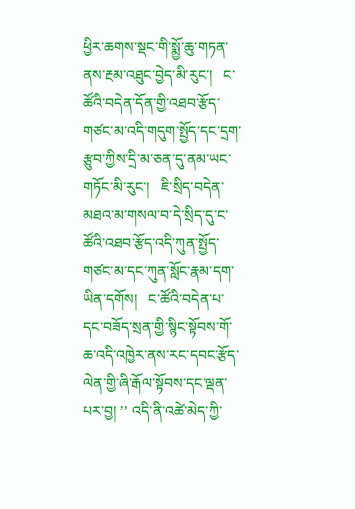ཕྱིར་ཆགས་སྡང་གི་སྨྱོ་ཆུ་གཏན་ནས་རྔམ་འཐུང་བྱེད་མི་རུང་།   ང་ཚོའི་བདེན་དོན་གྱི་འཐབ་རྩོད་གཙང་མ་འདི་གདུག་སྤྱོད་དང་དྲག་རྩུབ་ཀྱིས་དྲི་མ་ཅན་དུ་ནམ་ཡང་གཏོང་མི་རུང་།   ཇི་སྲིད་བདེན་མཐའ་མ་གསལ་བ་དེ་སྲིད་དུ་ང་ཚོའི་འཐབ་རྩོད་འདི་ཀུན་སྤྱོད་གཙང་མ་དང་ཀུན་སློང་རྣམ་དག་ཡིན་དགོས།   ང་ཚོའི་བདེན་པ་དང་བཟོད་སྲན་གྱི་སྙིང་སྟོབས་གོ་ཆ་འདི་འཁྱེར་ནས་རང་དབང་རྩོད་ལེན་གྱི་ཞི་རྒོལ་སྟོབས་དང་ལྡན་པར་བྱ། ’’ འདི་ནི་འཚེ་མེད་ཀྱི་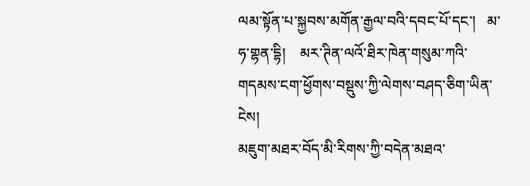ལམ་སྟོན་པ་སྐྱབས་མགོན་རྒྱལ་བའི་དབང་པོ་དང་།   མ་ཧ་གྷན་དྷི།    མར་ཊིན་ལའོ་ཐིར་ཁེན་གསུམ་ཀའི་གདམས་ངག་ཕྱོགས་བསྡུས་ཀྱི་ལེགས་བཤད་ཅིག་ཡིན་ངེས།
མཇུག་མཐར་བོད་མི་རིགས་ཀྱི་བདེན་མཐའ་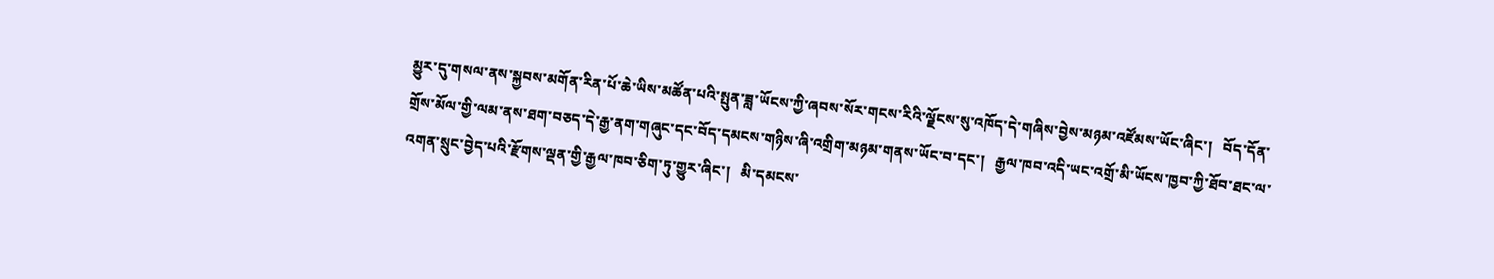མྱུར་དུ་གསལ་ནས་སྐྱབས་མགོན་རིན་པོ་ཆེ་ཡིས་མཚོན་པའི་སྤུན་ཟླ་ཡོངས་ཀྱི་ཞབས་སོར་གངས་རིའི་ལྗོངས་སུ་འཁོད་དེ་གཞིས་བྱེས་མཉམ་འཛོམས་ཡོང་ཞིང་།   བོད་དོན་གྲོས་མོལ་གྱི་ལམ་ནས་ཐག་བཅད་དེ་རྒྱ་ནག་གཞུང་དང་བོད་དམངས་གཉིས་ཞི་འགྲིག་མཉམ་གནས་ཡོང་བ་དང་།   རྒྱལ་ཁབ་འདི་ཡང་འགྲོ་མི་ཡོངས་ཁྱབ་ཀྱི་ཐོབ་ཐང་ལ་འགན་སྲུང་བྱེད་པའི་རྫོགས་ལྡན་གྱི་རྒྱལ་ཁབ་ཅིག་ཏུ་གྱུར་ཞིང་།   མི་དམངས་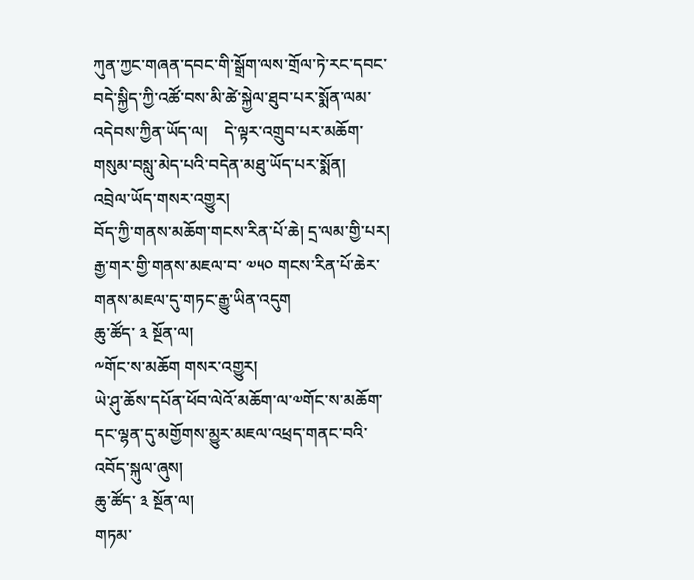ཀུན་ཀྱང་གཞན་དབང་གི་སྒྲོག་ལས་གྲོལ་ཏེ་རང་དབང་བདེ་སྐྱིད་ཀྱི་འཚོ་བས་མི་ཚེ་སྐྱེལ་ཐུབ་པར་སྨོན་ལམ་འདེབས་ཀྱིན་ཡོད་ལ།    དེ་ལྟར་འགྲུབ་པར་མཆོག་གསུམ་བསླུ་མེད་པའི་བདེན་མཐུ་ཡོད་པར་སྨོན།
འབྲེལ་ཡོད་གསར་འགྱུར།
བོད་ཀྱི་གནས་མཆོག་གངས་རིན་པོ་ཆེ། དྲ་ལམ་གྱི་པར།
རྒྱ་གར་གྱི་གནས་མཇལ་བ་ ༧༥༠ གངས་རིན་པོ་ཆེར་གནས་མཇལ་དུ་གཏང་རྒྱུ་ཡིན་འདུག
ཆུ་ཚོད་ ༣ སྔོན་ལ།
༸གོང་ས་མཆོག གསར་འགྱུར།
ཡེ་ཤུ་ཆོས་དཔོན་ཕོབ་ལེའོ་མཆོག་ལ་༧གོང་ས་མཆོག་དང་ལྷན་དུ་མགྱོགས་མྱུར་མཇལ་འཕྲད་གནང་བའི་འབོད་སྐུལ་ཞུས།
ཆུ་ཚོད་ ༣ སྔོན་ལ།
གཏམ་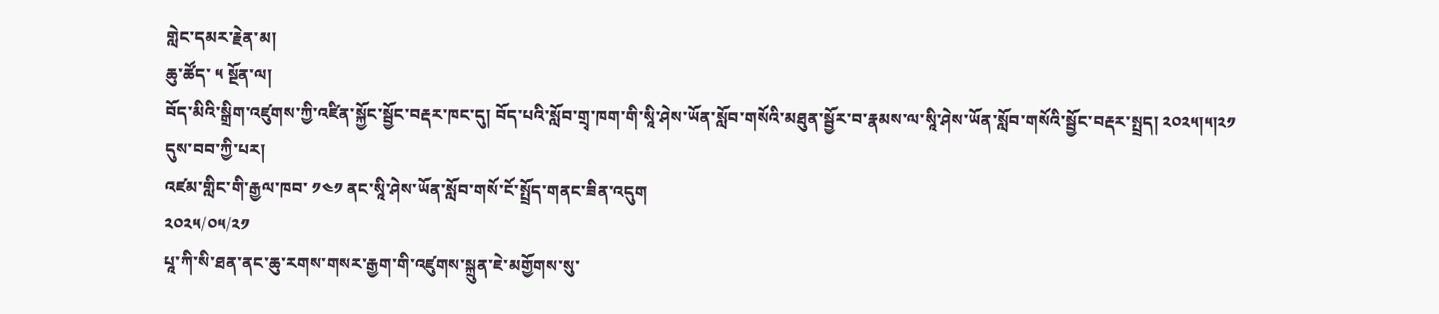གླེང་དམར་རྗེན་མ།
ཆུ་ཚོད་ ༥ སྔོན་ལ།
བོད་མིའི་སྒྲིག་འཛུགས་ཀྱི་འཛིན་སྐྱོང་སྦྱོང་བརྡར་ཁང་དུ། བོད་པའི་སློབ་གྲྭ་ཁག་གི་སཱི་ཤེས་ཡོན་སློབ་གསོའི་མཐུན་སྦྱོར་བ་རྣམས་ལ་སཱི་ཤེས་ཡོན་སློབ་གསོའི་སྦྱོང་བརྡར་སྤྲད། ༢༠༢༥།༥།༢༡ དུས་བབ་ཀྱི་པར།
འཛམ་གླིང་གི་རྒྱལ་ཁབ་ ༡༤༡ ནང་སཱི་ཤེས་ཡོན་སློབ་གསོ་ངོ་སྤྲོད་གནང་ཟིན་འདུག
༢༠༢༥/༠༥/༢༡
པཱ་ཀི་སི་ཐན་ནང་ཆུ་རགས་གསར་རྒྱག་གི་འཛུགས་སྐྲུན་ཇེ་མགྱོགས་སུ་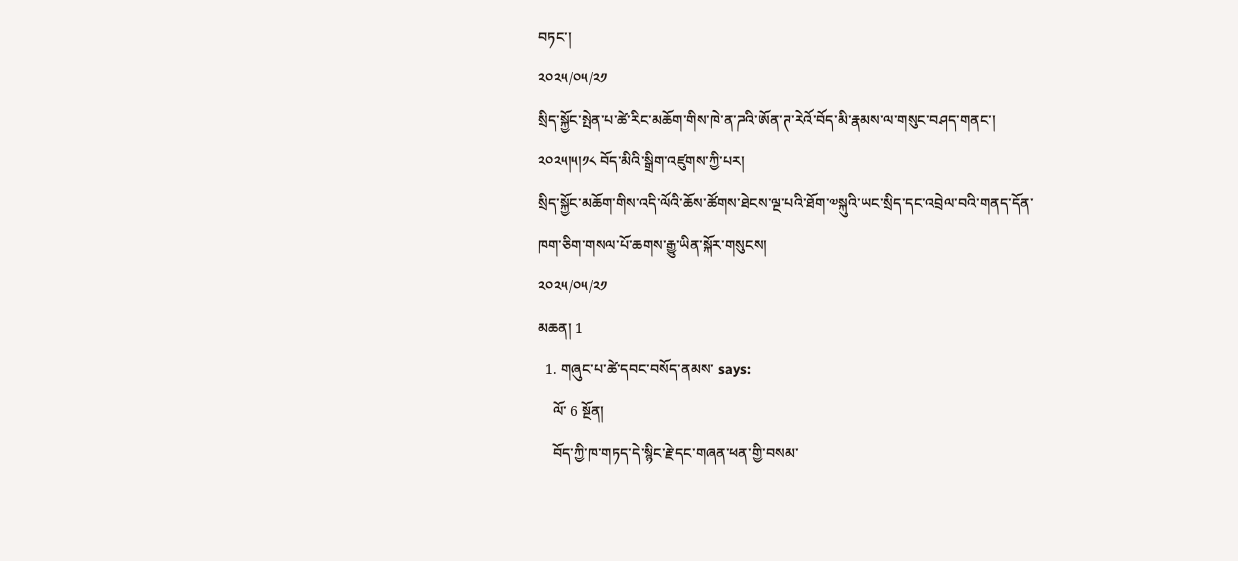བཏང་།
༢༠༢༥/༠༥/༢༡
སྲིད་སྐྱོང་སྤེན་པ་ཚེ་རིང་མཆོག་གིས་ཁེ་ན་ཌའི་ཨོན་ཊ་རེའོ་བོད་མི་རྣམས་ལ་གསུང་བཤད་གནང་། ༢༠༢༥།༥།༡༨ བོད་མིའི་སྒྲིག་འཛུགས་ཀྱི་པར།
སྲིད་སྐྱོང་མཆོག་གིས་འདི་ལོའི་ཆོས་ཚོགས་ཐེངས་ལྔ་པའི་ཐོག་༧སྐུའི་ཡང་སྲིད་དང་འབྲེལ་བའི་གནད་དོན་ཁག་ཅིག་གསལ་པོ་ཆགས་རྒྱུ་ཡིན་སྐོར་གསུངས།
༢༠༢༥/༠༥/༢༡
མཆན། 1
  1. གཞུང་པ་ཚེ་དབང་བསོད་ནམས་ says:
    ལོ་ 6 སྔོན།
    བོད་ཀྱི་ཁ་གཏད་དེ་སྙིང་རྗེ་དང་གཞན་ཕན་གྱི་བསམ་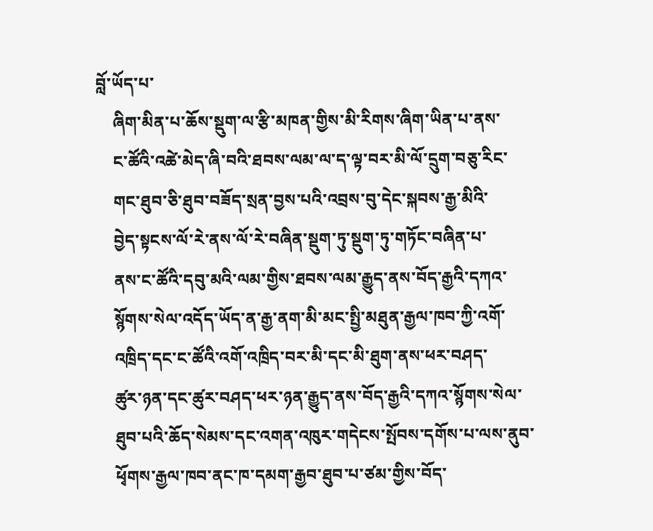བློ་ཡོད་པ་
    ཞིག་མིན་པ་ཆོས་སྡུག་ལ་རྩི་མཁན་གྱིས་མི་རིགས་ཞིག་ཡིན་པ་ནས་
    ང་ཚོའི་འཚེ་མེད་ཞི་བའི་ཐབས་ལམ་ལ་ད་ལྟ་བར་མི་ལོ་དྲུག་བཅུ་རིང་
    གང་ཐུབ་ཅི་ཐུབ་བཟོད་སྲན་བྱས་པའི་འབྲས་བུ་དེང་སྐབས་རྒྱ་མིའི་
    བྱེད་སྟངས་ལོ་རེ་ནས་ལོ་རེ་བཞིན་སྡུག་ཏུ་སྡུག་ཏུ་གཏོང་བཞིན་པ་
    ནས་ང་ཚོའི་དབུ་མའི་ལམ་གྱིས་ཐབས་ལམ་རྒྱུད་ནས་བོད་རྒྱའི་དཀའ་
    སྙོགས་སེལ་འདོད་ཡོད་ན་རྒྱ་ནག་མི་མང་སྤྱི་མཐུན་རྒྱལ་ཁབ་ཀྱི་འགོ་
    འཁྲིད་དང་ང་ཚོའི་འགོ་འཁྲིད་བར་མི་དང་མི་ཐུག་ནས་ཕར་བཤད་
    ཚུར་ཉན་དང་ཚུར་བཤད་ཕར་ཉན་རྒྱུད་ནས་བོད་རྒྱའི་དཀའ་སྙོགས་སེལ་
    ཐུབ་པའི་ཆོད་སེམས་དང་འགན་འཁུར་གདེངས་སྤོབས་དགོས་པ་ལས་ནུབ་
    ཕྭོགས་རྒྱལ་ཁབ་ནང་ཁ་དམག་རྒྱབ་ཐུབ་པ་ཙམ་གྱིས་བོད་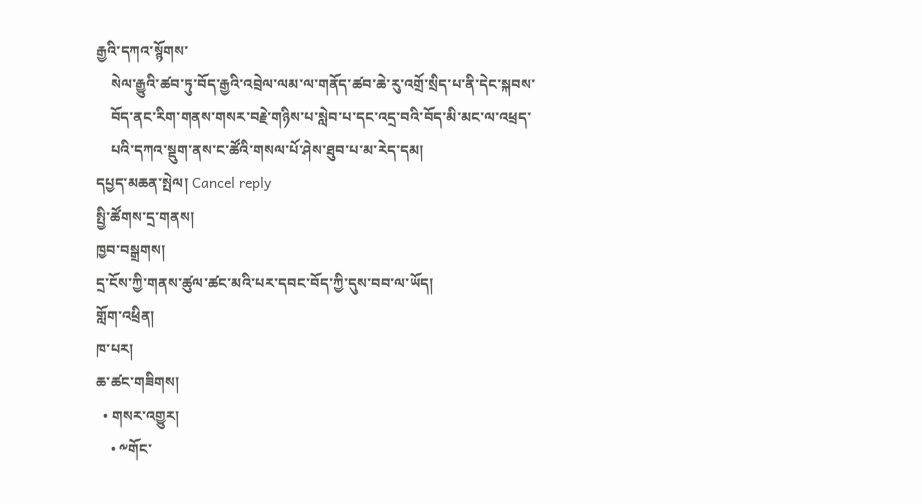རྒྱའི་དཀའ་སྙོགས་
    སེལ་རྒྱུའི་ཚབ་ཏུ་བོད་རྒྱའི་འབྲེལ་ལམ་ལ་གནོད་ཚབ་ཆེ་རུ་འགྲོ་སྲིད་པ་ནི་དེང་སྐབས་
    བོད་ནང་རིག་གནས་གསར་བརྗེ་གཉིས་པ་སླེབ་པ་དང་འདྲ་བའི་བོད་མི་མང་ལ་འཕྲད་
    པའི་དཀའ་སྡུག་ནས་ང་ཚོའི་གསལ་པོ་ཤེས་ཐུབ་པ་མ་རེད་དམ།
དཔྱད་མཆན་སྤེལ། Cancel reply
སྤྱི་ཚོགས་དྲ་གནས།
ཁྱབ་བསྒྲགས།
དྲ་ངོས་ཀྱི་གནས་ཚུལ་ཚང་མའི་པར་དབང་བོད་ཀྱི་དུས་བབ་ལ་ཡོད།
གློག་འཕྲིན།
ཁ་པར།
ཆ་ཚང་གཟིགས།
  • གསར་འགྱུར།
    • ༸གོང་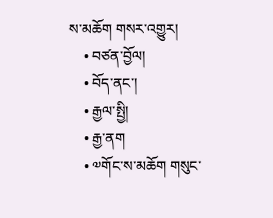ས་མཆོག གསར་འགྱུར།
    • བཙན་བྱོལ།
    • བོད་ནང་།
    • རྒྱལ་སྤྱི།
    • རྒྱ་ནག
    • ༧གོང་ས་མཆོག གསུང་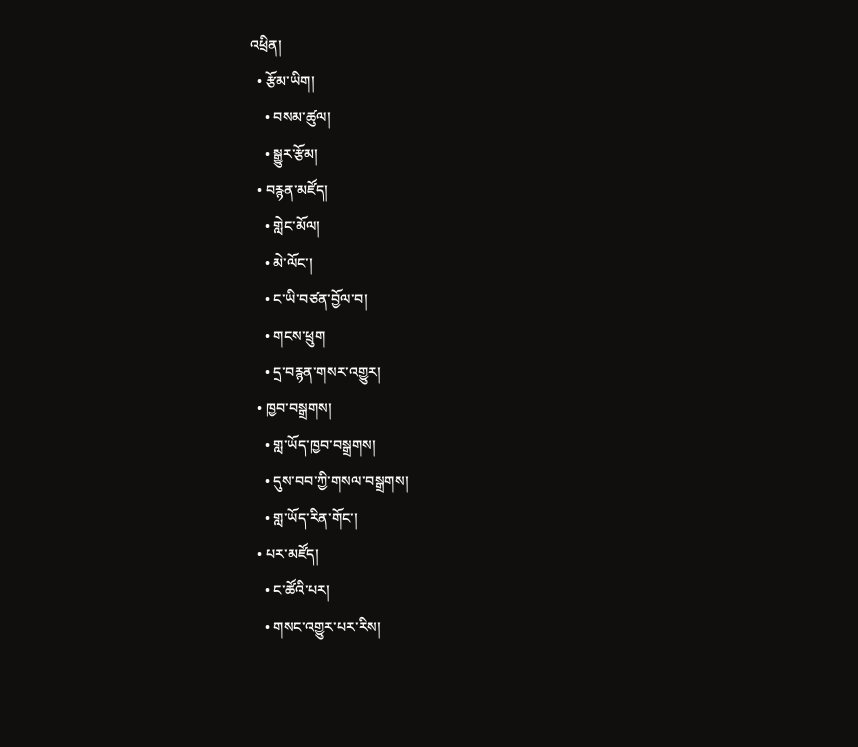འཕྲིན།
  • རྩོམ་ཡིག།
    • བསམ་ཚུལ།
    • སྒྱུར་རྩོམ།
  • བརྙན་མཛོད།
    • གླེང་མོལ།
    • མེ་ལོང་།
    • ང་ཡི་བཙན་བྱོལ་བ།
    • གངས་ཕྲུག
    • དྲ་བརྙན་གསར་འགྱུར།
  • ཁྱབ་བསྒྲགས།
    • གླ་ཡོད་ཁྱབ་བསྒྲགས།
    • དུས་བབ་ཀྱི་གསལ་བསྒྲགས།
    • གླ་ཡོད་རིན་གོང་།
  • པར་མཛོད།
    • ང་ཚོའི་པར།
    • གསང་འགྱུར་པར་རིས།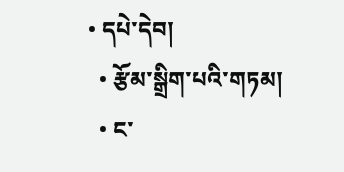• དཔེ་དེབ།
  • རྩོམ་སྒྲིག་པའི་གཏམ།
  • ང་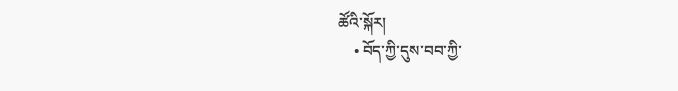ཚོའི་སྐོར།
    • བོད་ཀྱི་དུས་བབ་ཀྱི་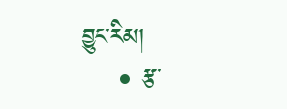བྱུང་རིམ།
    • རྩ་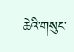ཆེའི་གསུང་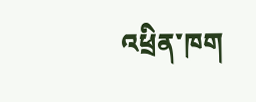འཕྲིན་ཁག